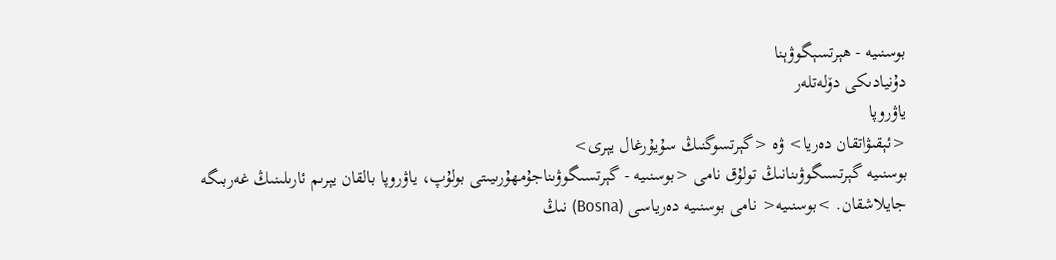بوسنىيە - ھېرتسېگوۋېنا
دۇنيادىكى دۆلەتلەر
ياۋروپا
<ئېقىۋاتقان دەريا> ۋە <گېرتسوگنىڭ سۇيۇرغال يېرى>
بوسنىيە گېرتسىگوۋىنانىڭ تولۇق نامى <بوسنىيە - گېرتسىگوۋىناجۇمھۇرىيىتى بولۇپ، ياۋروپا بالقان يېرىم ئارىلىنىڭ غەربىگە جايلاشقان. >بوسنىيە< نامى بوسنىيە دەرياسى (Bosna) نىڭ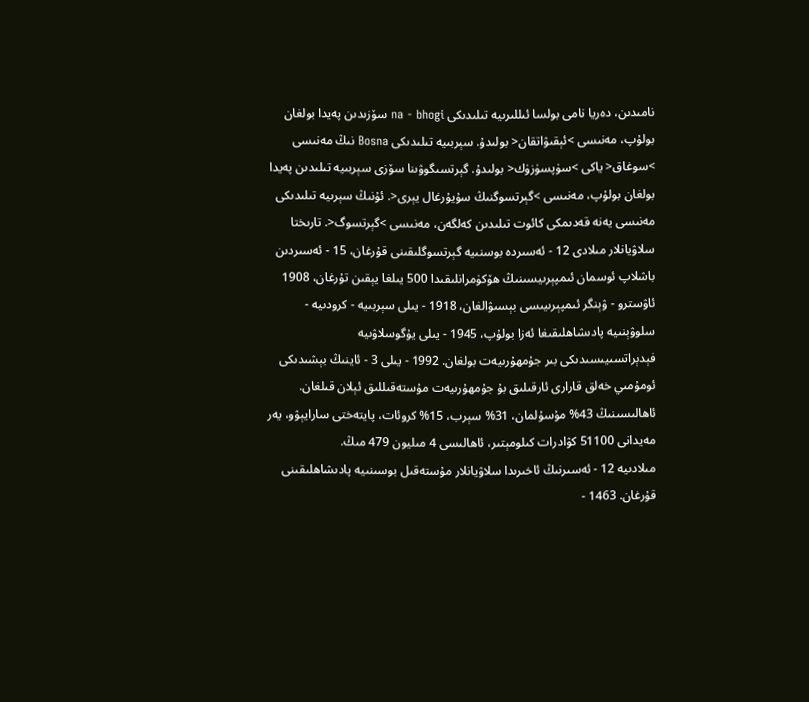نامىدىن، دەريا نامى بولسا ئىللىرىيە تىلىدىكى na - bhogi سۆزىدىن پەيدا بولغان بولۇپ، مەنىسى >ئېقىۋاتقان< بولىدۇ. سېربىيە تىلىدىكى Bosna نىڭ مەنىسى >سوغاق< ياكى >سۈپسۈزۈك< بولىدۇ. گېرتسىگوۋىنا سۆزى سېربىيە تىلىدىن پەيدا بولغان بولۇپ، مەنىسى >گېرتسوگنىڭ سۇيۇرغال يېرى<. ئۇنىڭ سېرىيە تىلىدىكى مەنىسى يەنە قەدىمكى كائوت تىلىدىن كەلگەن، مەنىسى >گېرتسوگ<. تارىختا سلاۋيانلار مىلادى 12 - ئەسىردە بوسنىيە گېرتسوگلىقىنى قۇرغان، 15 - ئەسىردىن باشلاپ ئوسمان ئىمپېرىيسىنىڭ ھۆكۈمرانلىقىدا 500 يىلغا يېقىن تۇرغان، 1908 ئاۋسترو - ۋېنگر ئىمپېرىيىسى بېسىۋالغان، 1918 - يىلى سېربىيە - كرودىيە - سلوۋېنىيە پادىشاھلىقىغا ئەزا بولۇپ، 1945 - يىلى يۇگوسلاۋىيە فېدېراتسىيىسىدىكى بىر جۇمھۇرىيەت بولغان. 1992 - يىلى 3 - ئاينىڭ بېشىدىكى ئومۇمىي خەلق قارارى ئارقىلىق بۇ جۇمھۇرىيەت مۇستەقىللىق ئېلان قىلغان. ئاھالىسىنىڭ 43% مۇسۇلمان، 31% سېرب، 15% كروئات، پايتەختى سارايېۋو، يەر مەيدانى 51100 كۋادرات كىلومېتىر، ئاھالىسى 4 مىليون 479 مىڭ.
مىلادىيە 12 - ئەسىرنىڭ ئاخىرىدا سلاۋيانلار مۇستەقىل بوسىنىيە پادىشاھلىقىنى قۇرغان. 1463 -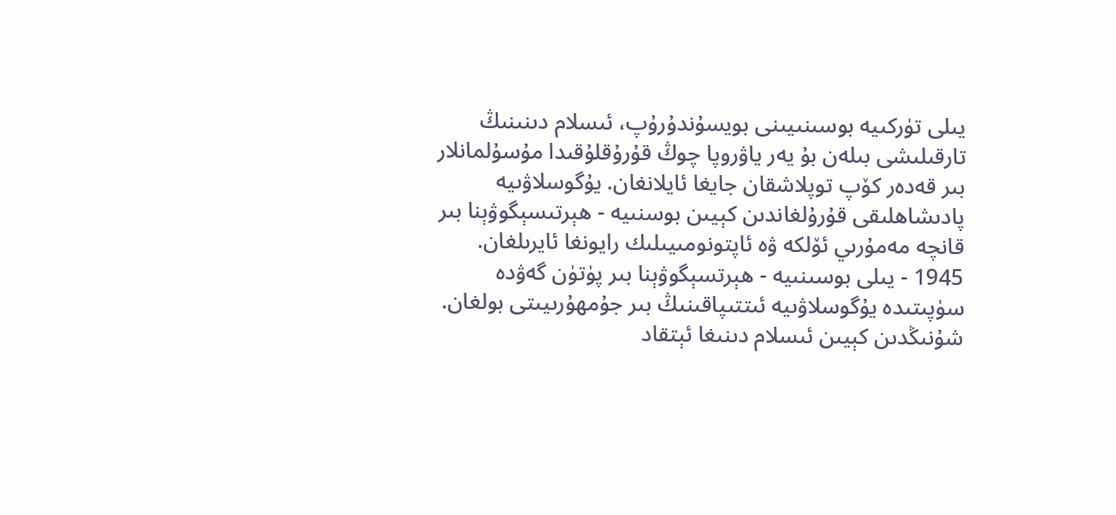يىلى تۈركىيە بوسىنىيىنى بويسۇندۇرۇپ، ئىسلام دىنىنىڭ تارقىلىشى بىلەن بۇ يەر ياۋروپا چوڭ قۇرۇقلۇقىدا مۇسۇلمانلار بىر قەدەر كۆپ توپلاشقان جايغا ئايلانغان. يۇگوسلاۋىيە پادىشاھلىقى قۇرۇلغاندىن كېيىن بوسنىيە - ھېرتىسېگوۋېنا بىر قانچە مەمۇرىي ئۆلكە ۋە ئاپتونومىيىلىك رايونغا ئايرىلغان. 1945 - يىلى بوسىنىيە - ھېرتسېگوۋېنا بىر پۈتۈن گەۋدە سۈپىتىدە يۇگوسلاۋىيە ئىتتىپاقىنىڭ بىر جۇمھۇرىيىتى بولغان. شۇنىڭدىن كېيىن ئىسلام دىنىغا ئېتقاد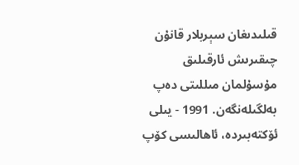قىلىدىغان سېربلار قانۇن چىقىرىش ئارقىلىق مۇسۇلمان مىللىتى دەپ بەلگىلەنگەن. 1991 - يىلى ئۆكتەبىردە، ئاھالىسى كۆپ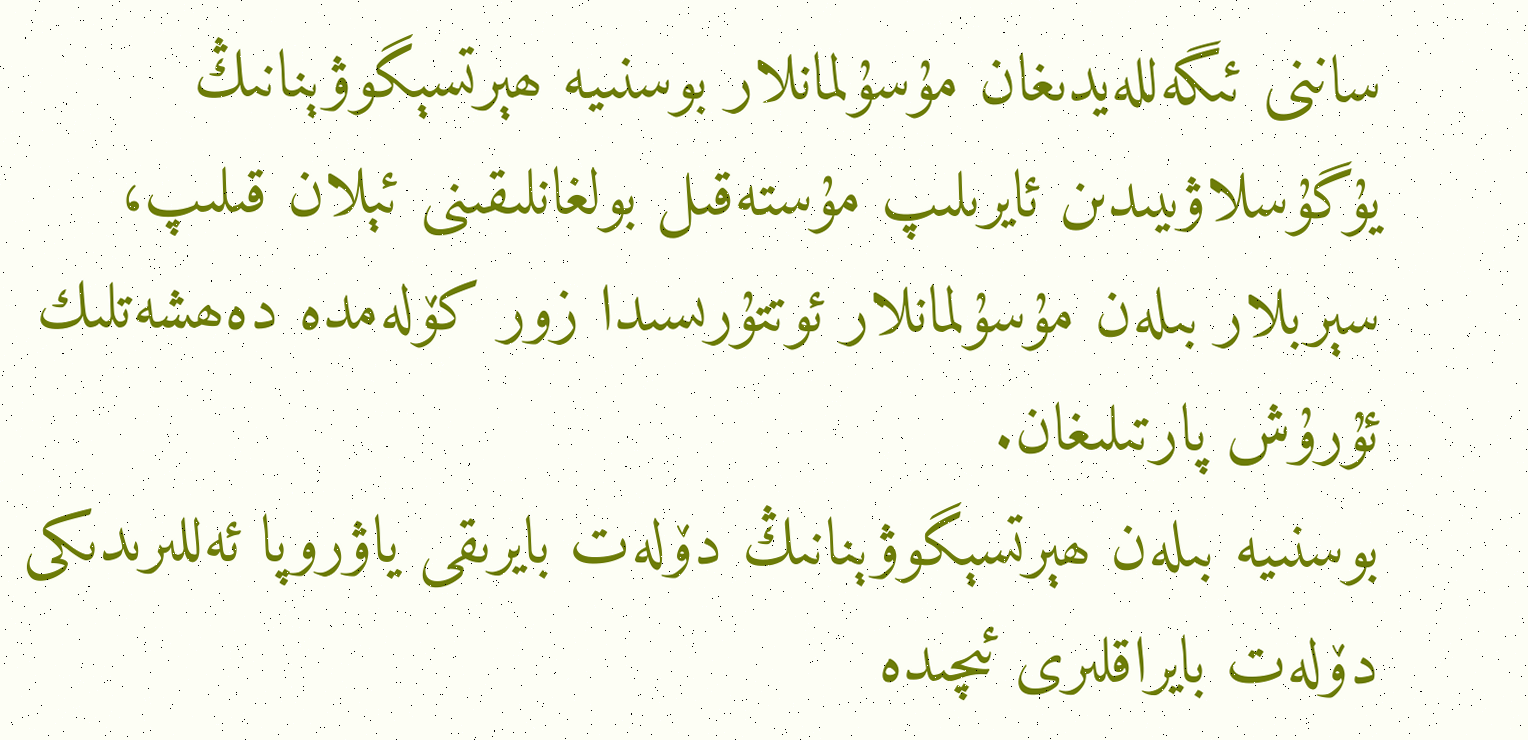ساننى ئىگەللەيدىغان مۇسۇلمانلار بوسنىيە ھېرتسېگوۋېنانىڭ يۇگۇسلاۋىيىدىن ئايرىلىپ مۇستەقىل بولغانلىقىنى ئېلان قىلىپ، سېربلار بىلەن مۇسۇلمانلار ئوتتۇرىسىدا زور كۆلەمدە دەھشەتلىك ئۇرۇش پارتىلىغان.
بوسنىيە بىلەن ھېرتسېگوۋېنانىڭ دۆلەت بايرىقى ياۋروپا ئەللىرىدىكى دۆلەت بايراقلىرى ئىچىدە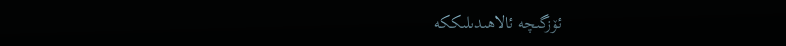ئۆزگىچە ئالاھىدىلىككە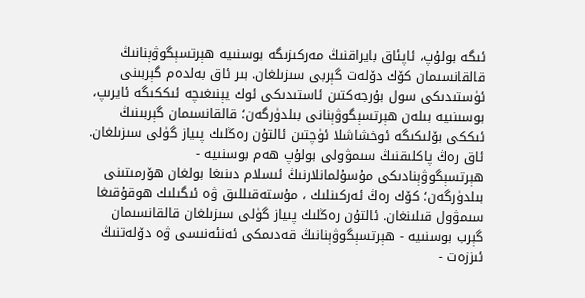ئىگە بولۇپ، ئاپئاق بايراقنىڭ مەركىزىگە بوسنىيە ھېرتسېگوۋېنانىڭ قالقانسىمان كۆك دۆلەت گېربى سىزىلغان. بىر ئاق بەلدەم گېربىنى ئۈستىدىكى سول بۇرجەكتىن ئاستىدىكى ئوك يېنىغىچە ئىككىگە ئايرىپ، بوسىنىيە بىلەن ھېرتسېگوۋېنانى بىلدۈرگەن؛ قالقانسىمان گېربىنىڭ ئىككى بۆلىكىگە ئوخشاشلا ئۈچتىن ئالتۇن رەڭلىك پىياز گۈلى سىزىلغان. ئاق رەڭ پاكلىقنىڭ سىمۋولى بولۇپ ھەم بوسنىيە - ھېرتسېگوۋېنادىكى مۇسۇلمانلارنىڭ ئىسلام دىنىغا بولغان ھۆرمىتىنى بىلدۈرگەن؛ كۆك رەڭ ئەركىنلىك ، مۇستەقىللىق ۋە ئىگىلىك ھوقۇقىغا سىمۋول قىلىنغان. ئالتۇن رەڭلىك پىياز گۈلى سىزىلغان قالقانسىمان گېرب بوسنىيە - ھېرتسېگوۋېنانىڭ قەدىمكى ئەنئەنىسى ۋە دۆلەتنىڭ ئىززەت -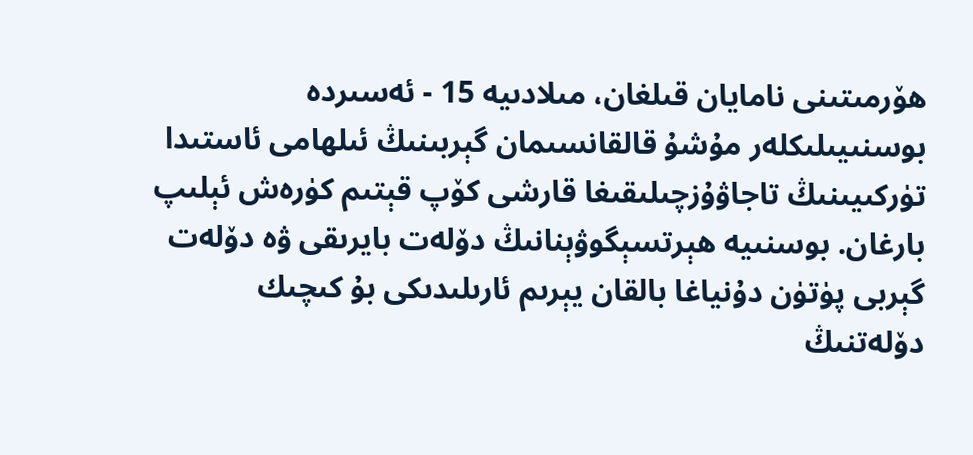ھۆرمىتىنى نامايان قىلغان، مىلادىيە 15 - ئەسىردە بوسنىيىلىكلەر مۇشۇ قالقانسىمان گېربىنىڭ ئىلھامى ئاستىدا تۈركىيىنىڭ تاجاۋۇزچىلىقىغا قارشى كۆپ قېتىم كۈرەش ئېلىپ بارغان. بوسنىيە ھېرتسېگوۋېنانىڭ دۆلەت بايرىقى ۋە دۆلەت گېربى پۈتۈن دۇنياغا بالقان يېرىم ئارىلىدىكى بۇ كىچىك دۆلەتنىڭ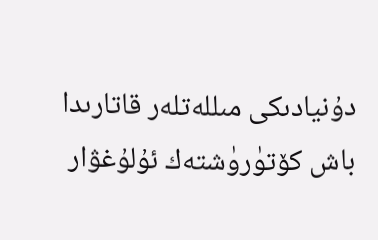دۇنيادىكى مىللەتلەر قاتارىدا باش كۆتۈرۈشتەك ئۇلۇغۋار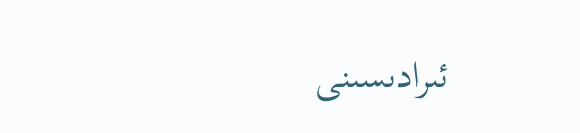ئىرادىسىنى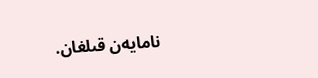نامايەن قىلغان.